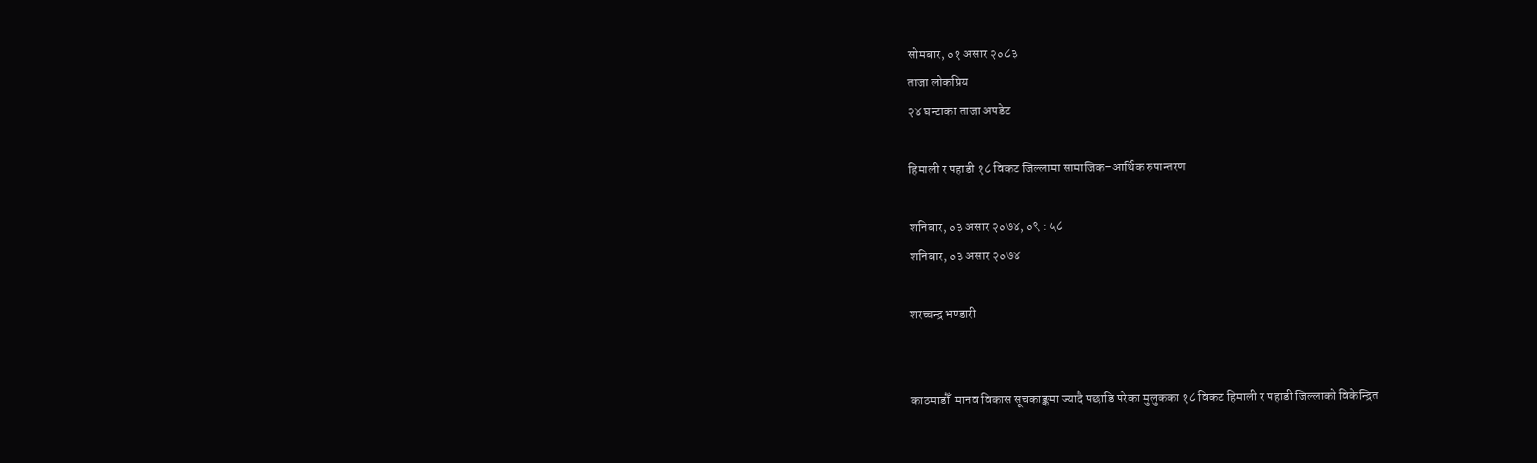सोमबार, ०१ असार २०८३
ताजा लोकप्रिय
२४ घन्टाका ताजा अपडेट

हिमाली र पहाडी १८ विकट जिल्लामा सामाजिक–आर्थिक रुपान्तरण

शनिबार, ०३ असार २०७४, ०९ : ५८
शनिबार, ०३ असार २०७४

शरच्चन्द्र भण्डारी


काठमाडौँ  मानव विकास सूचकाङ्कमा ज्यादै पछाडि परेका मुलुकका १८ विकट हिमाली र पहाडी जिल्लाको विकेन्द्रित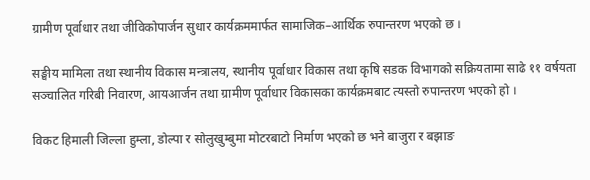ग्रामीण पूर्वाधार तथा जीविकोपार्जन सुधार कार्यक्रममार्फत सामाजिक–आर्थिक रुपान्तरण भएको छ ।

सङ्घीय मामिला तथा स्थानीय विकास मन्त्रालय, स्थानीय पूर्वाधार विकास तथा कृषि सडक विभागको सक्रियतामा साढे ११ वर्षयता सञ्चालित गरिबी निवारण, आयआर्जन तथा ग्रामीण पूर्वाधार विकासका कार्यक्रमबाट त्यस्तो रुपान्तरण भएको हो ।

विकट हिमाली जिल्ला हुम्ला, डोल्पा र सोलुखुम्बुमा मोटरबाटो निर्माण भएको छ भने बाजुरा र बझाङ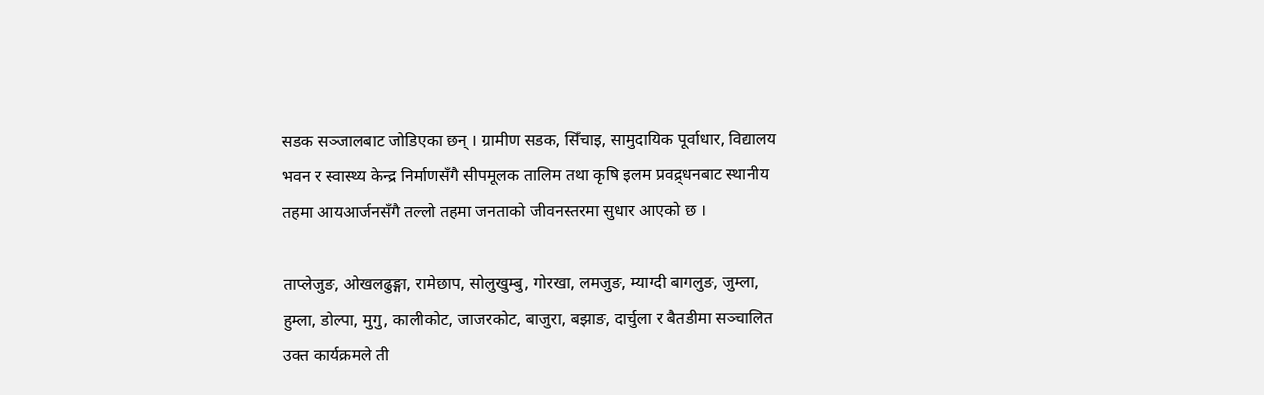सडक सञ्जालबाट जोडिएका छन् । ग्रामीण सडक, सिँचाइ, सामुदायिक पूर्वाधार, विद्यालय भवन र स्वास्थ्य केन्द्र निर्माणसँगै सीपमूलक तालिम तथा कृषि इलम प्रवद्र्धनबाट स्थानीय तहमा आयआर्जनसँगै तल्लो तहमा जनताको जीवनस्तरमा सुधार आएको छ ।

ताप्लेजुङ, ओखलढुङ्गा, रामेछाप, सोलुखुम्बु, गोरखा, लमजुङ, म्याग्दी बागलुङ, जुम्ला, हुम्ला, डोल्पा, मुगु, कालीकोट, जाजरकोट, बाजुरा, बझाङ, दार्चुला र बैतडीमा सञ्चालित उक्त कार्यक्रमले ती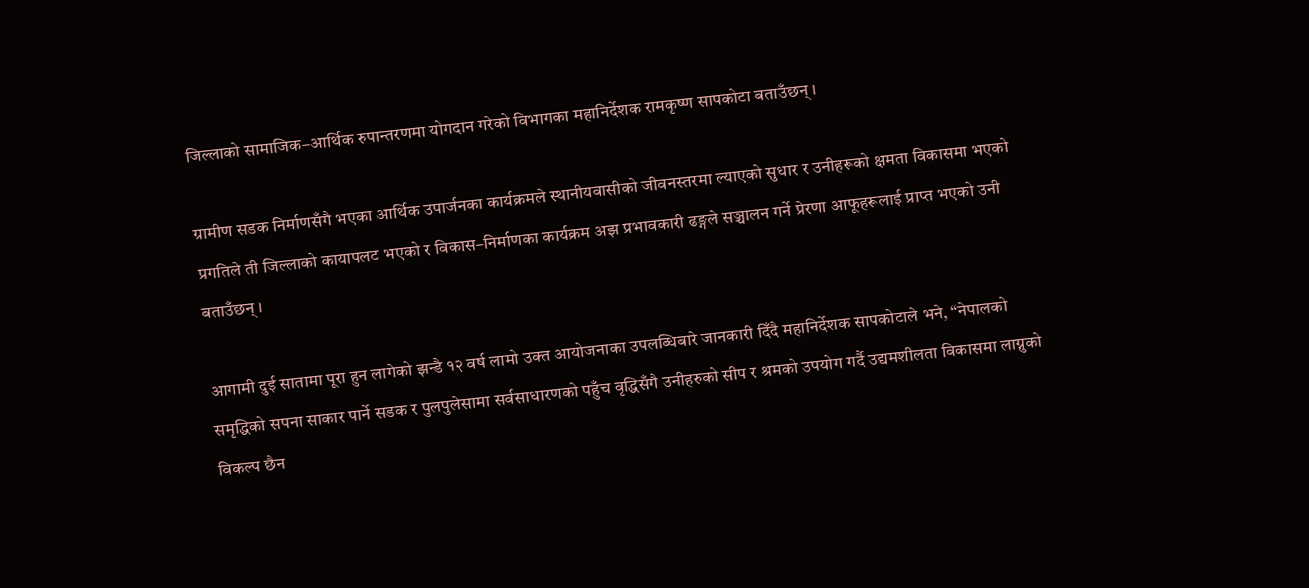जिल्लाको सामाजिक–आर्थिक रुपान्तरणमा योगदान गरेको विभागका महानिर्देशक रामकृष्ण सापकोटा बताउँछन् ।

ग्रामीण सडक निर्माणसँगै भएका आर्थिक उपार्जनका कार्यक्रमले स्थानीयवासीको जीवनस्तरमा ल्याएको सुधार र उनीहरूको क्षमता विकासमा भएको प्रगतिले ती जिल्लाको कायापलट भएको र विकास–निर्माणका कार्यक्रम अझ प्रभावकारी ढङ्गले सञ्चालन गर्ने प्रेरणा आफूहरूलाई प्राप्त भएको उनी बताउँछन् ।

आगामी दुई सातामा पूरा हुन लागेको झन्डै १२ वर्ष लामो उक्त आयोजनाका उपलब्धिबारे जानकारी दिँदै महानिर्देशक सापकोटाले भने, “नेपालको समृद्धिको सपना साकार पार्ने सडक र पुलपुलेसामा सर्वसाधारणको पहुँच वृद्धिसँगै उनीहरुको सीप र श्रमको उपयोग गर्दै उद्यमशीलता विकासमा लाग्नुको विकल्प छैन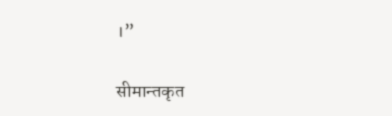।”

सीमान्तकृत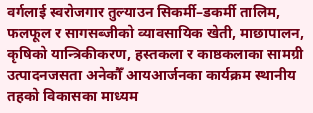वर्गलाई स्वरोजगार तुल्याउन सिकर्मी–डकर्मी तालिम, फलफूल र सागसब्जीको व्यावसायिक खेती, माछापालन, कृषिको यान्त्रिकीकरण, हस्तकला र काष्ठकलाका सामग्री उत्पादनजसता अनेकौँ आयआर्जनका कार्यक्रम स्थानीय तहको विकासका माध्यम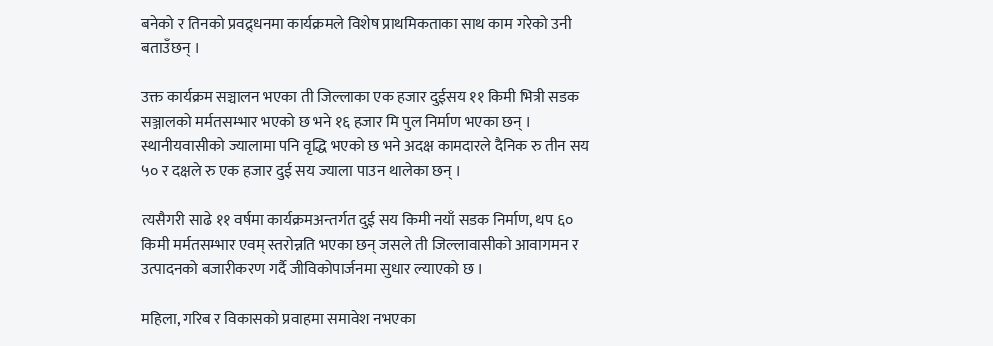बनेको र तिनको प्रवद्र्धनमा कार्यक्रमले विशेष प्राथमिकताका साथ काम गरेको उनी बताउँछन् ।

उक्त कार्यक्रम सञ्चालन भएका ती जिल्लाका एक हजार दुईसय ११ किमी भित्री सडक सञ्जालको मर्मतसम्भार भएको छ भने १६ हजार मि पुल निर्माण भएका छन् । स्थानीयवासीको ज्यालामा पनि वृद्धि भएको छ भने अदक्ष कामदारले दैनिक रु तीन सय ५० र दक्षले रु एक हजार दुई सय ज्याला पाउन थालेका छन् ।

त्यसैगरी साढे ११ वर्षमा कार्यक्रमअन्तर्गत दुई सय किमी नयाँ सडक निर्माण, थप ६० किमी मर्मतसम्भार एवम् स्तरोन्नति भएका छन् जसले ती जिल्लावासीको आवागमन र उत्पादनको बजारीकरण गर्दै जीविकोपार्जनमा सुधार ल्याएको छ ।

महिला, गरिब र विकासको प्रवाहमा समावेश नभएका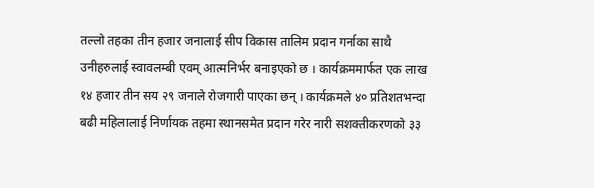तल्लो तहका तीन हजार जनालाई सीप विकास तालिम प्रदान गर्नाका साथै उनीहरुलाई स्वावलम्बी एवम् आत्मनिर्भर बनाइएको छ । कार्यक्रममार्फत एक लाख १४ हजार तीन सय २९ जनाले रोजगारी पाएका छन् । कार्यक्रमले ४० प्रतिशतभन्दा बढी महिलालाई निर्णायक तहमा स्थानसमेत प्रदान गरेर नारी सशक्तीकरणको ३३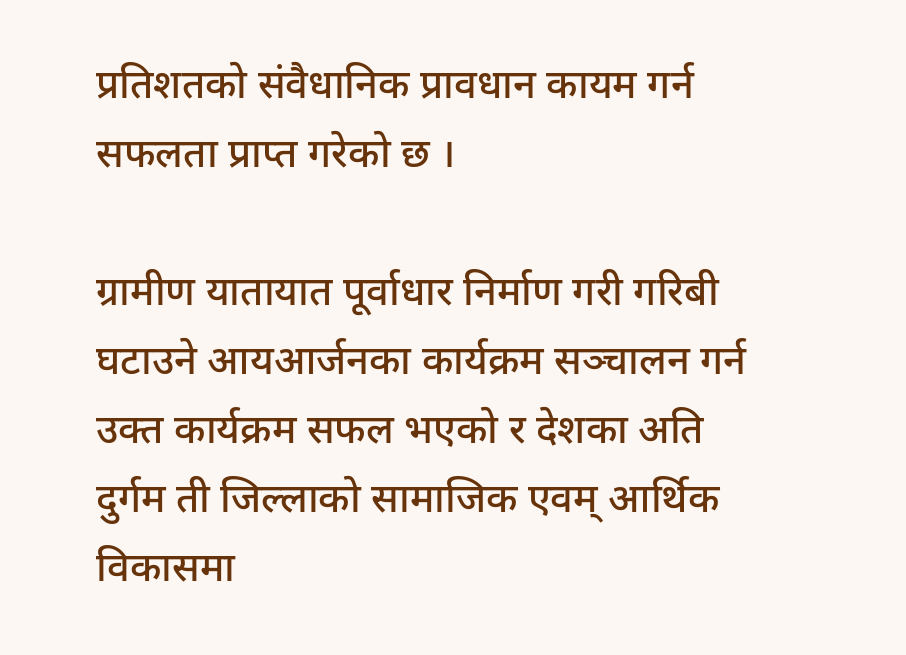प्रतिशतको संवैधानिक प्रावधान कायम गर्न सफलता प्राप्त गरेको छ ।

ग्रामीण यातायात पूर्वाधार निर्माण गरी गरिबी घटाउने आयआर्जनका कार्यक्रम सञ्चालन गर्न उक्त कार्यक्रम सफल भएको र देशका अति दुर्गम ती जिल्लाको सामाजिक एवम् आर्थिक विकासमा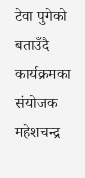टेवा पुगेको बताउँदै कार्यक्रमका संयोजक महेशचन्द्र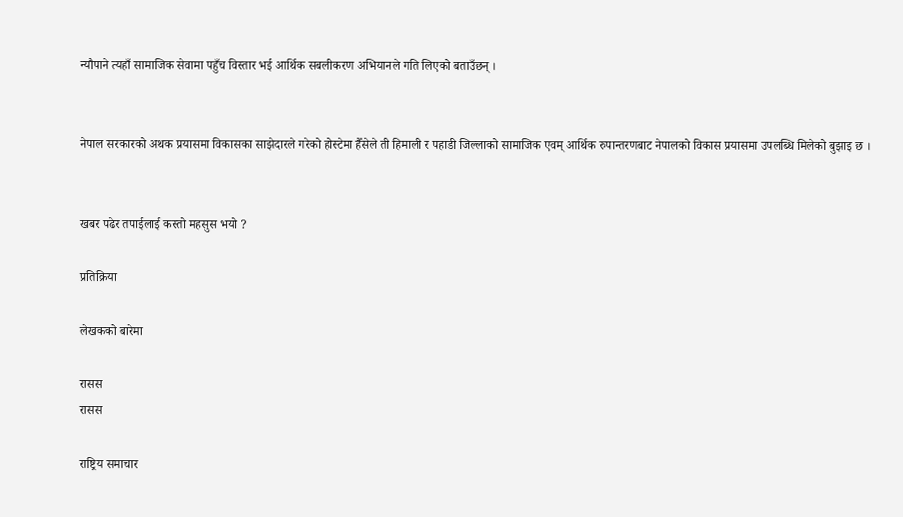न्यौपाने त्यहाँ सामाजिक सेवामा पहुँच विस्तार भई आर्थिक सबलीकरण अभियानले गति लिएको बताउँछन् ।


नेपाल सरकारको अथक प्रयासमा विकासका साझेदारले गरेको होस्टेमा हैँसेले ती हिमाली र पहाडी जिल्लाको सामाजिक एवम् आर्थिक रुपान्तरणबाट नेपालको विकास प्रयासमा उपलब्धि मिलेको बुझाइ छ ।


खबर पढेर तपाईलाई कस्तो महसुस भयो ?

प्रतिक्रिया

लेखकको बारेमा

रासस
रासस

राष्ट्रिय समाचार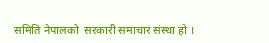समिति नेपालको  सरकारी समाचार संस्था हो ।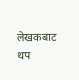लेखकबाट थप